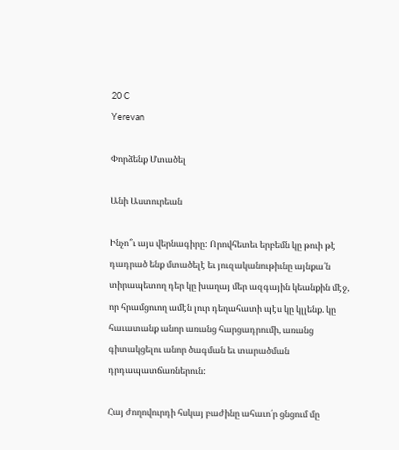20 C
Yerevan

Փորձենք Մտածել

Անի Աստուրեան

Ինչո՞ւ այս վերնագիրը: Որովհետեւ երբեմն կը թուի թէ դադրած ենք մտածելէ եւ յուզականութիւնը այնքա՛ն տիրապետող դեր կը խաղայ մեր ազգային կեանքին մէջ, որ հրամցուող ամէն լուր դեղահատի պէս կը կլլենք. կը հաւատանք անոր առանց հարցադրումի, առանց գիտակցելու անոր ծագման եւ տարածման դրդապատճառներուն:

Հայ ժողովուրդի հսկայ բաժինը ահաւո՛ր ցնցում մը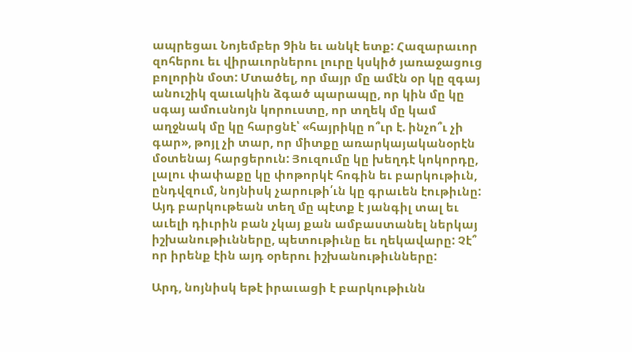ապրեցաւ Նոյեմբեր 9ին եւ անկէ ետք: Հազարաւոր զոհերու եւ վիրաւորներու լուրը կսկիծ յառաջացուց բոլորին մօտ: Մտածել, որ մայր մը ամէն օր կը զգայ անուշիկ զաւակին ձգած պարապը, որ կին մը կը սգայ ամուսնոյն կորուստը, որ տղեկ մը կամ աղջնակ մը կը հարցնէ՝ «հայրիկը ո՞ւր է. ինչո՞ւ չի գար», թոյլ չի տար, որ միտքը առարկայականօրէն մօտենայ հարցերուն: Յուզումը կը խեղդէ կոկորդը, լալու փափաքը կը փոթորկէ հոգին եւ բարկութիւն, ընդվզում, նոյնիսկ չարութի՛ւն կը գրաւեն էութիւնը: Այդ բարկութեան տեղ մը պէտք է յանգիլ տալ եւ աւելի դիւրին բան չկայ քան ամբաստանել ներկայ իշխանութիւնները, պետութիւնը եւ ղեկավարը: Չէ՞ որ իրենք էին այդ օրերու իշխանութիւնները:

Արդ, նոյնիսկ եթէ իրաւացի է բարկութիւնն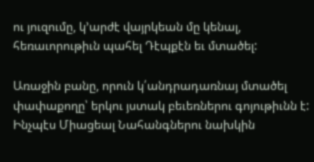ու յուզումը, կ՚արժէ վայրկեան մը կենալ, հեռաւորութիւն պահել Դէպքէն եւ մտածել:

Առաջին բանը, որուն կ՛անդրադառնայ մտածել փափաքողը՝ երկու յստակ բեւեռներու գոյութիւնն է: Ինչպէս Միացեալ Նահանգներու նախկին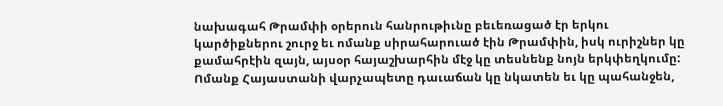նախագահ Թրամփի օրերուն հանրութիւնը բեւեռացած էր երկու կարծիքներու շուրջ եւ ոմանք սիրահարուած էին Թրամփին, իսկ ուրիշներ կը քամահրէին զայն, այսօր հայաշխարհին մէջ կը տեսնենք նոյն երկփեղկումը: Ոմանք Հայաստանի վարչապետը դաւաճան կը նկատեն եւ կը պահանջեն,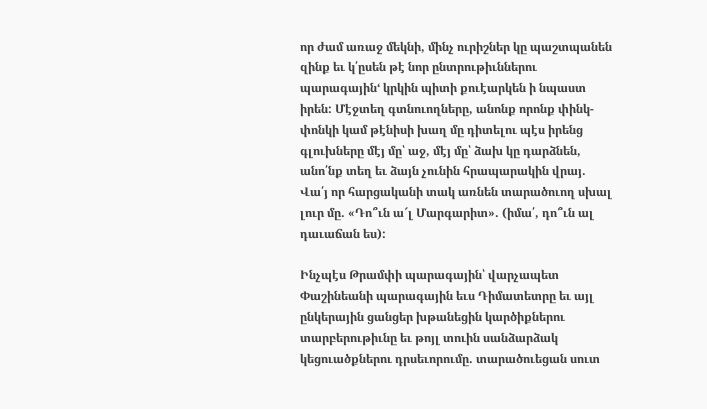որ ժամ առաջ մեկնի, մինչ ուրիշներ կը պաշտպանեն զինք եւ կ՛ըսեն թէ նոր ընտրութիւններու պարագային‘ կրկին պիտի քուէարկեն ի նպաստ իրեն: Մէջտեղ գտնուողները, անոնք որոնք փինկ-փոնկի կամ թէնիսի խաղ մը դիտելու պէս իրենց գլուխները մէյ մը՝ աջ, մէյ մը՝ ձախ կը դարձնեն, անո՛նք տեղ եւ ձայն չունին հրապարակին վրայ. Վա՛յ որ հարցականի տակ առնեն տարածուող սխալ լուր մը. «Դո՞ւն ա՜լ Մարգարիտ». (իմա՛, դո՞ւն ալ դաւաճան ես):

Ինչպէս Թրամփի պարագային՝ վարչապետ Փաշինեանի պարագային եւս Դիմատետրը եւ այլ ընկերային ցանցեր խթանեցին կարծիքներու տարբերութիւնը եւ թոյլ տուին սանձարձակ կեցուածքներու դրսեւորումը. տարածուեցան սուտ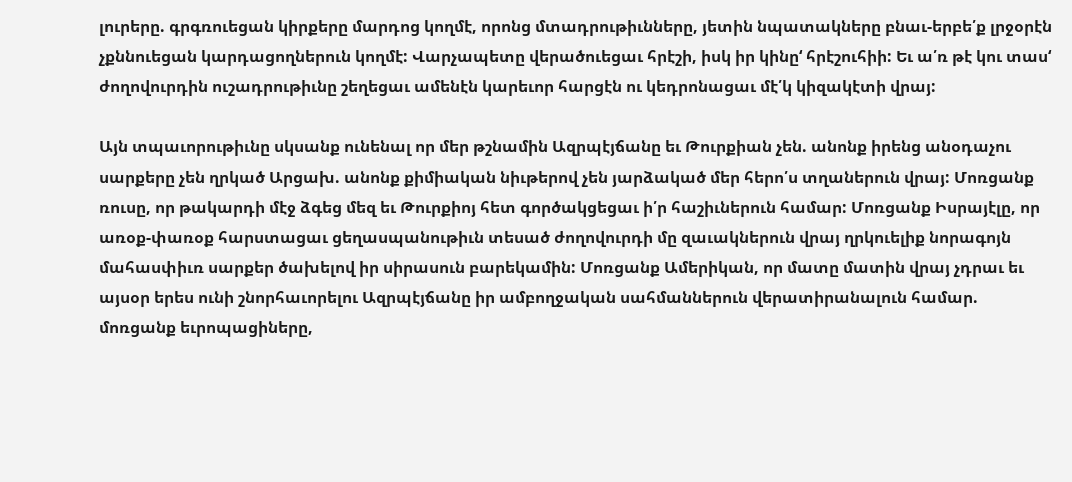լուրերը. գրգռուեցան կիրքերը մարդոց կողմէ, որոնց մտադրութիւնները, յետին նպատակները բնաւ-երբե՛ք լրջօրէն չքննուեցան կարդացողներուն կողմէ: Վարչապետը վերածուեցաւ հրէշի, իսկ իր կինը‘ հրէշուհիի: Եւ ա՛ռ թէ կու տաս‘ ժողովուրդին ուշադրութիւնը շեղեցաւ ամենէն կարեւոր հարցէն ու կեդրոնացաւ մէ՛կ կիզակէտի վրայ:

Այն տպաւորութիւնը սկսանք ունենալ որ մեր թշնամին Ազրպէյճանը եւ Թուրքիան չեն. անոնք իրենց անօդաչու սարքերը չեն ղրկած Արցախ. անոնք քիմիական նիւթերով չեն յարձակած մեր հերո՛ս տղաներուն վրայ: Մոռցանք ռուսը, որ թակարդի մէջ ձգեց մեզ եւ Թուրքիոյ հետ գործակցեցաւ ի՛ր հաշիւներուն համար: Մոռցանք Իսրայէլը, որ առօք-փառօք հարստացաւ ցեղասպանութիւն տեսած ժողովուրդի մը զաւակներուն վրայ ղրկուելիք նորագոյն մահասփիւռ սարքեր ծախելով իր սիրասուն բարեկամին: Մոռցանք Ամերիկան, որ մատը մատին վրայ չդրաւ եւ այսօր երես ունի շնորհաւորելու Ազրպէյճանը իր ամբողջական սահմաններուն վերատիրանալուն համար. մոռցանք եւրոպացիները,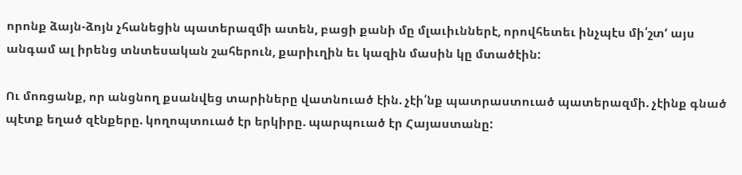որոնք ձայն-ձոյն չհանեցին պատերազմի ատեն, բացի քանի մը մլաւիւններէ, որովհետեւ ինչպէս մի՛շտ‘ այս անգամ ալ իրենց տնտեսական շահերուն, քարիւղին եւ կազին մասին կը մտածէին:

Ու մոռցանք, որ անցնող քսանվեց տարիները վատնուած էին. չէի՛նք պատրաստուած պատերազմի. չէինք գնած պէտք եղած զէնքերը. կողոպտուած էր երկիրը. պարպուած էր Հայաստանը: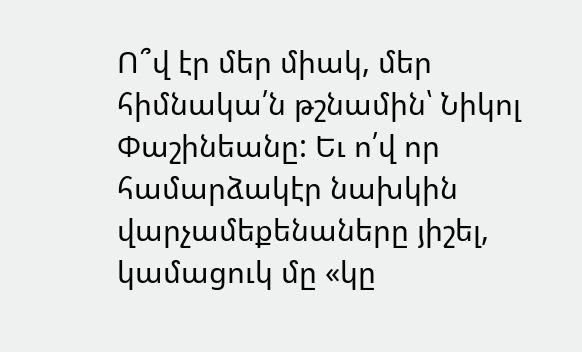Ո՞վ էր մեր միակ, մեր հիմնակա՛ն թշնամին՝ Նիկոլ Փաշինեանը: Եւ ո՛վ որ համարձակէր նախկին վարչամեքենաները յիշել, կամացուկ մը «կը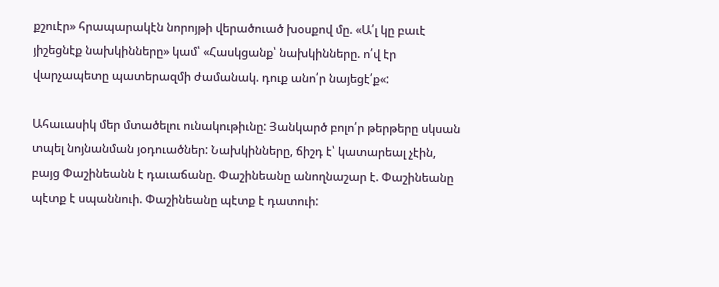քշուէր» հրապարակէն նորոյթի վերածուած խօսքով մը. «Ա՛լ կը բաւէ յիշեցնէք նախկինները» կամ՝ «Հասկցանք՝ նախկինները. ո՛վ էր վարչապետը պատերազմի ժամանակ. դուք անո՛ր նայեցէ՛ք«:

Ահաւասիկ մեր մտածելու ունակութիւնը: Յանկարծ բոլո՛ր թերթերը սկսան տպել նոյնանման յօդուածներ: Նախկինները, ճիշդ է՝ կատարեալ չէին, բայց Փաշինեանն է դաւաճանը. Փաշինեանը անողնաշար է. Փաշինեանը պէտք է սպաննուի. Փաշինեանը պէտք է դատուի: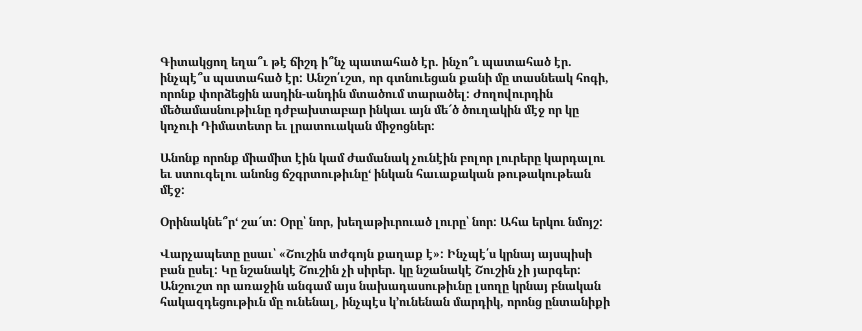Գիտակցող եղա՞ւ թէ ճիշդ ի՞նչ պատահած էր. ինչո՞ւ պատահած էր. ինչպէ՞ս պատահած էր: Անշո՛ւշտ, որ գտնուեցան քանի մը տասնեակ հոգի, որոնք փորձեցին ասդին-անդին մտածում տարածել: Ժողովուրդին մեծամասնութիւնը դժբախտաբար ինկաւ այն մե՜ծ ծուղակին մէջ որ կը կոչուի Դիմատետր եւ լրատուական միջոցներ:

Անոնք որոնք միամիտ էին կամ ժամանակ չունէին բոլոր լուրերը կարդալու եւ ստուգելու անոնց ճշգրտութիւնը‘ ինկան հաւաքական թութակութեան մէջ:

Օրինակնե՞ր‘ շա՜տ: Օրը՝ նոր, խեղաթիւրուած լուրը՝ նոր: Ահա երկու նմոյշ:

Վարչապետը ըսաւ՝ «Շուշին տժգոյն քաղաք է»: Ինչպէ՛ս կրնայ այսպիսի բան ըսել: Կը նշանակէ Շուշին չի սիրեր. կը նշանակէ Շուշին չի յարգեր: Անշուշտ որ առաջին անգամ այս նախադասութիւնը լսողը կրնայ բնական հակազդեցութիւն մը ունենալ, ինչպէս կ՚ունենան մարդիկ, որոնց ընտանիքի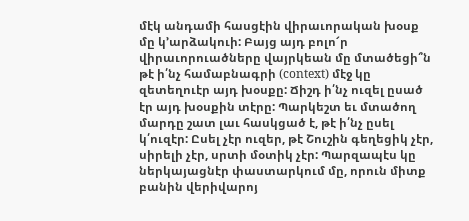մէկ անդամի հասցէին վիրաւորական խօսք մը կ՚արձակուի: Բայց այդ բոլո՜ր վիրաւորուածները վայրկեան մը մտածեցի՞ն թէ ի՛նչ համաբնագրի (context) մէջ կը զետեղուէր այդ խօսքը: Ճիշդ ի՛նչ ուզել ըսած էր այդ խօսքին տէրը: Պարկեշտ եւ մտածող մարդը շատ լաւ հասկցած է, թէ ի՛նչ ըսել կ՛ուզէր: Ըսել չէր ուզեր, թէ Շուշին գեղեցիկ չէր, սիրելի չէր, սրտի մօտիկ չէր: Պարզապէս կը ներկայացնէր փաստարկում մը, որուն միտք բանին վերիվարոյ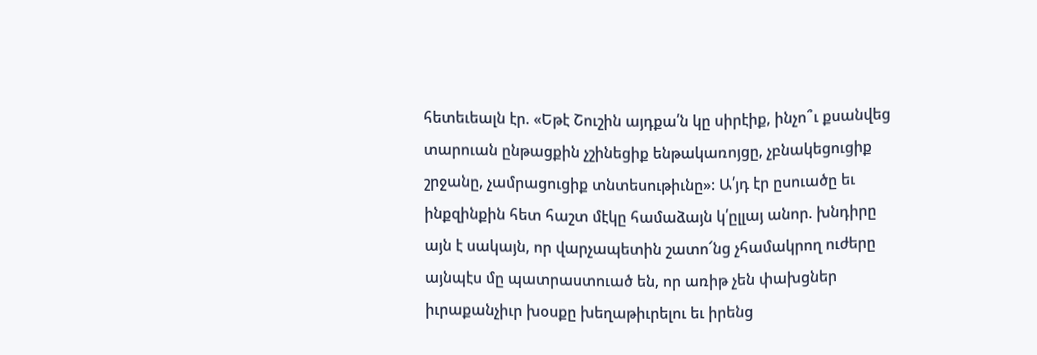հետեւեալն էր. «Եթէ Շուշին այդքա՛ն կը սիրէիք, ինչո՞ւ քսանվեց տարուան ընթացքին չշինեցիք ենթակառոյցը, չբնակեցուցիք շրջանը, չամրացուցիք տնտեսութիւնը»: Ա՛յդ էր ըսուածը եւ ինքզինքին հետ հաշտ մէկը համաձայն կ՛ըլլայ անոր. խնդիրը այն է սակայն, որ վարչապետին շատո՜նց չհամակրող ուժերը այնպէս մը պատրաստուած են, որ առիթ չեն փախցներ իւրաքանչիւր խօսքը խեղաթիւրելու եւ իրենց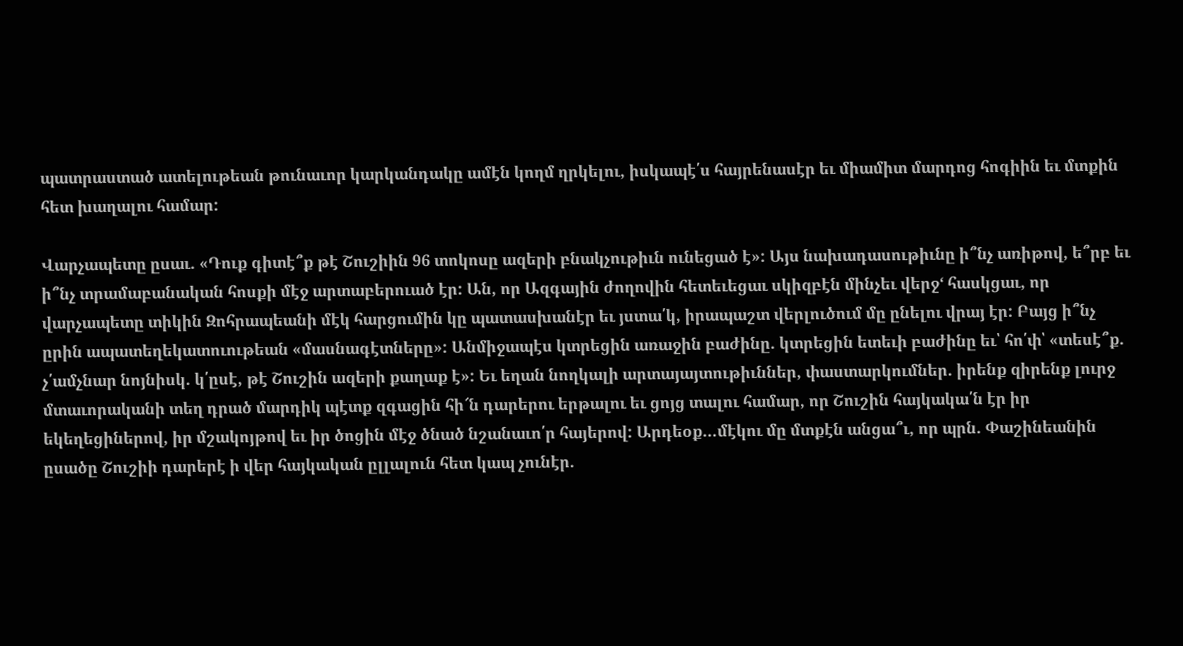պատրաստած ատելութեան թունաւոր կարկանդակը ամէն կողմ ղրկելու, իսկապէ՛ս հայրենասէր եւ միամիտ մարդոց հոգիին եւ մտքին հետ խաղալու համար:

Վարչապետը ըսաւ. «Դուք գիտէ՞ք թէ Շուշիին 96 տոկոսը ազերի բնակչութիւն ունեցած է»: Այս նախադասութիւնը ի՞նչ առիթով, ե՞րբ եւ ի՞նչ տրամաբանական հոսքի մէջ արտաբերուած էր: Ան, որ Ազգային ժողովին հետեւեցաւ սկիզբէն մինչեւ վերջ‘ հասկցաւ, որ վարչապետը տիկին Զոհրապեանի մէկ հարցումին կը պատասխանէր եւ յստա՛կ, իրապաշտ վերլուծում մը ընելու վրայ էր: Բայց ի՞նչ ըրին ապատեղեկատուութեան «մասնագէտները»: Անմիջապէս կտրեցին առաջին բաժինը. կտրեցին ետեւի բաժինը եւ՝ հո՛փ՝ «տեսէ՞ք. չ՛ամչնար նոյնիսկ. կ՛ըսէ, թէ Շուշին ազերի քաղաք է»: Եւ եղան նողկալի արտայայտութիւններ, փաստարկումներ. իրենք զիրենք լուրջ մտաւորականի տեղ դրած մարդիկ պէտք զգացին հի՜ն դարերու երթալու եւ ցոյց տալու համար, որ Շուշին հայկակա՛ն էր իր եկեղեցիներով, իր մշակոյթով եւ իր ծոցին մէջ ծնած նշանաւո՛ր հայերով: Արդեօք…մէկու մը մտքէն անցա՞ւ, որ պրն. Փաշինեանին ըսածը Շուշիի դարերէ ի վեր հայկական ըլլալուն հետ կապ չունէր.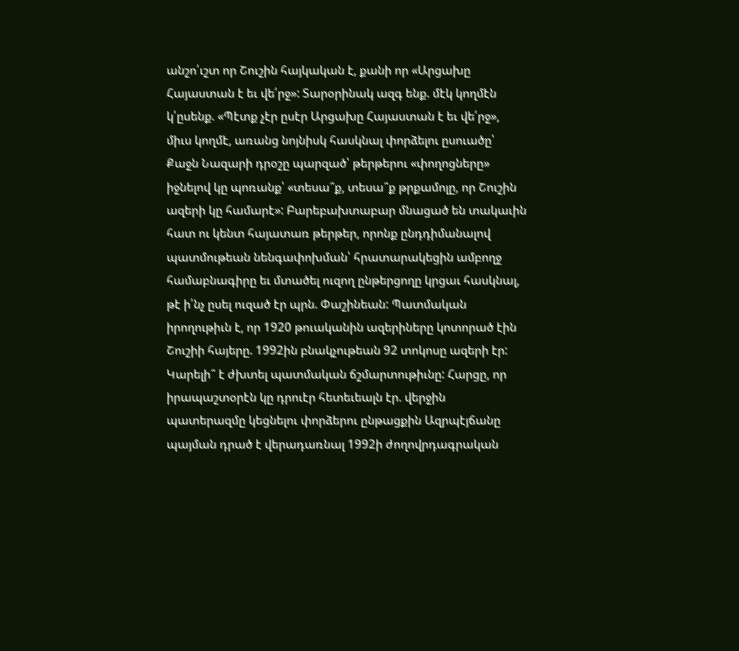անշո՛ւշտ որ Շուշին հայկական է, քանի որ «Արցախը Հայաստան է եւ վե՛րջ»: Տարօրինակ ազգ ենք. մէկ կողմէն կ՛ըսենք. «Պէտք չէր ըսէր Արցախը Հայաստան է եւ վե՛րջ», միւս կողմէ, առանց նոյնիսկ հասկնալ փորձելու ըսուածը՝ Քաջն Նազարի դրօշը պարզած՝ թերթերու «փողոցները» իջնելով կը պոռանք՝ «տեսա՞ք, տեսա՞ք թրքամոլը, որ Շուշին ազերի կը համարէ»: Բարեբախտաբար մնացած են տակաւին հատ ու կենտ հայատառ թերթեր, որոնք ընդդիմանալով պատմութեան նենգափոխման՝ հրատարակեցին ամբողջ համաբնագիրը եւ մտածել ուզող ընթերցողը կրցաւ հասկնալ, թէ ի՛նչ ըսել ուզած էր պրն. Փաշինեան: Պատմական իրողութիւն է, որ 1920 թուականին ազերիները կոտորած էին Շուշիի հայերը. 1992ին բնակչութեան 92 տոկոսը ազերի էր: Կարելի՞ է ժխտել պատմական ճշմարտութիւնը: Հարցը, որ իրապաշտօրէն կը դրուէր հետեւեալն էր. վերջին պատերազմը կեցնելու փորձերու ընթացքին Ազրպէյճանը պայման դրած է վերադառնալ 1992ի ժողովրդագրական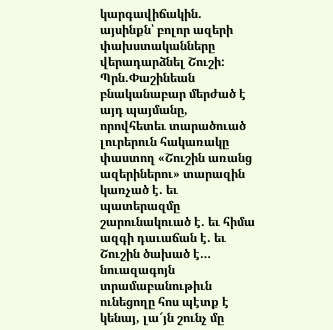կարգավիճակին. այսինքն՝ բոլոր ազերի փախստականները վերադարձնել Շուշի: Պրն.Փաշինեան բնականաբար մերժած է այդ պայմանը, որովհետեւ տարածուած լուրերուն հակառակը փաստող «Շուշին առանց ազերիներու» տարազին կառչած է. եւ պատերազմը շարունակուած է. եւ հիմա ազգի դաւաճան է. եւ Շուշին ծախած է… նուազագոյն տրամաբանութիւն ունեցողը հոս պէտք է կենայ, լա՜յն շունչ մը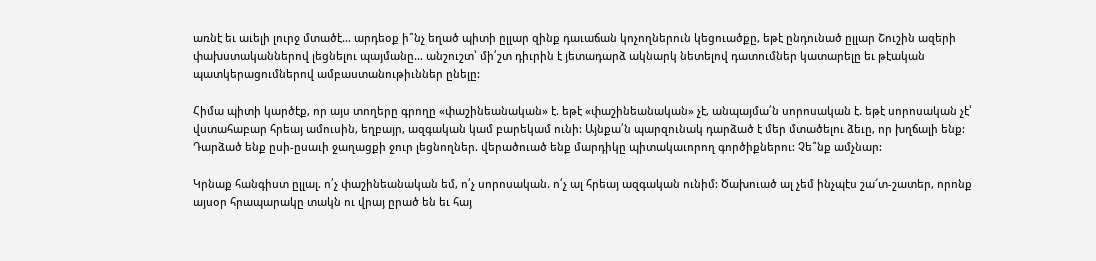առնէ եւ աւելի լուրջ մտածէ… արդեօք ի՞նչ եղած պիտի ըլլար զինք դաւաճան կոչողներուն կեցուածքը, եթէ ընդունած ըլլար Շուշին ազերի փախստականներով լեցնելու պայմանը… անշուշտ՝ մի՛շտ դիւրին է յետադարձ ակնարկ նետելով դատումներ կատարելը եւ թէական պատկերացումներով ամբաստանութիւններ ընելը:

Հիմա պիտի կարծէք, որ այս տողերը գրողը «փաշինեանական» է. եթէ «փաշինեանական» չէ, անպայմա՛ն սորոսական է. եթէ սորոսական չէ՝ վստահաբար հրեայ ամուսին, եղբայր, ազգական կամ բարեկամ ունի: Այնքա՛ն պարզունակ դարձած է մեր մտածելու ձեւը, որ խղճալի ենք: Դարձած ենք ըսի-ըսաւի ջաղացքի ջուր լեցնողներ. վերածուած ենք մարդիկը պիտակաւորող գործիքներու: Չե՞նք ամչնար:

Կրնաք հանգիստ ըլլալ. ո՛չ փաշինեանական եմ, ո՛չ սորոսական. ո՛չ ալ հրեայ ազգական ունիմ: Ծախուած ալ չեմ ինչպէս շա՜տ‑շատեր, որոնք այսօր հրապարակը տակն ու վրայ ըրած են եւ հայ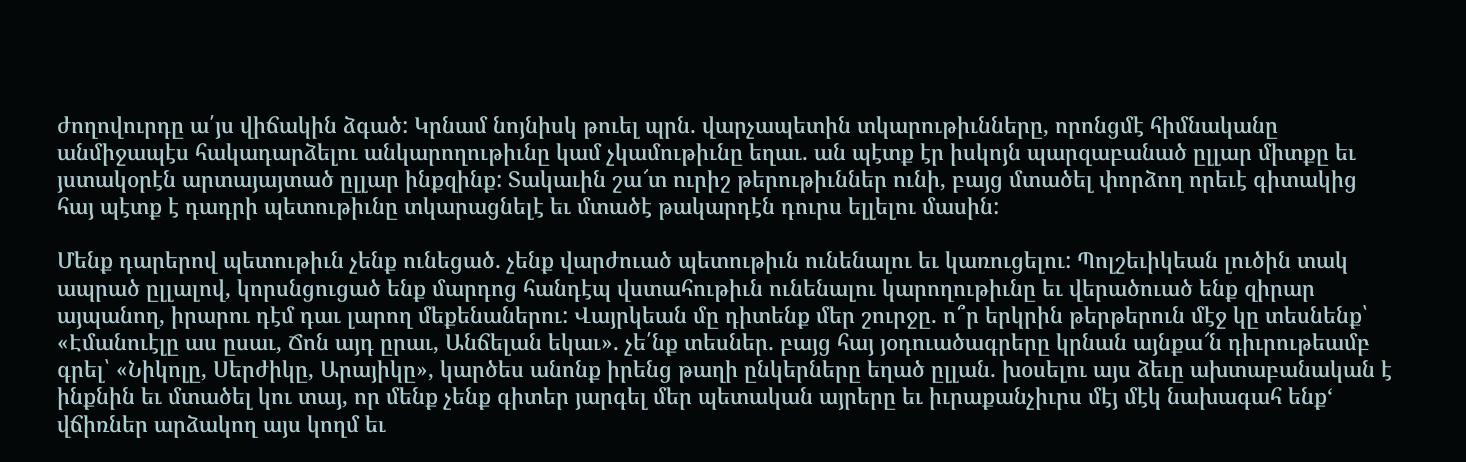ժողովուրդը ա՛յս վիճակին ձգած: Կրնամ նոյնիսկ թուել պրն. վարչապետին տկարութիւնները, որոնցմէ հիմնականը անմիջապէս հակադարձելու անկարողութիւնը կամ չկամութիւնը եղաւ. ան պէտք էր իսկոյն պարզաբանած ըլլար միտքը եւ յստակօրէն արտայայտած ըլլար ինքզինք: Տակաւին շա՜տ ուրիշ թերութիւններ ունի, բայց մտածել փորձող որեւէ գիտակից հայ պէտք է դադրի պետութիւնը տկարացնելէ եւ մտածէ թակարդէն դուրս ելլելու մասին:

Մենք դարերով պետութիւն չենք ունեցած. չենք վարժուած պետութիւն ունենալու եւ կառուցելու: Պոլշեւիկեան լուծին տակ ապրած ըլլալով, կորսնցուցած ենք մարդոց հանդէպ վստահութիւն ունենալու կարողութիւնը եւ վերածուած ենք զիրար այպանող, իրարու դէմ դաւ լարող մեքենաներու: Վայրկեան մը դիտենք մեր շուրջը. ո՞ր երկրին թերթերուն մէջ կը տեսնենք՝ «Էմանուէլը աս ըսաւ, Ճոն այդ ըրաւ, Անճելան եկաւ». չե՛նք տեսներ. բայց հայ յօդուածագրերը կրնան այնքա՜ն դիւրութեամբ գրել՝ «Նիկոլը, Սերժիկը, Արայիկը», կարծես անոնք իրենց թաղի ընկերները եղած ըլլան. խօսելու այս ձեւը ախտաբանական է ինքնին եւ մտածել կու տայ, որ մենք չենք գիտեր յարգել մեր պետական այրերը եւ իւրաքանչիւրս մէյ մէկ նախագահ ենք‘ վճիռներ արձակող այս կողմ եւ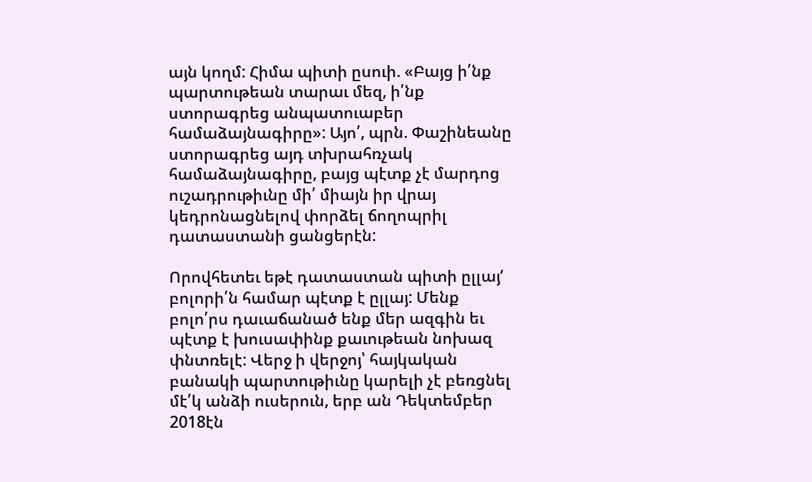այն կողմ: Հիմա պիտի ըսուի. «Բայց ի՛նք պարտութեան տարաւ մեզ, ի՛նք ստորագրեց անպատուաբեր համաձայնագիրը»: Այո՛, պրն. Փաշինեանը ստորագրեց այդ տխրահռչակ համաձայնագիրը, բայց պէտք չէ մարդոց ուշադրութիւնը մի՛ միայն իր վրայ կեդրոնացնելով փորձել ճողոպրիլ դատաստանի ցանցերէն:

Որովհետեւ եթէ դատաստան պիտի ըլլայ‘ բոլորի՛ն համար պէտք է ըլլայ: Մենք բոլո՛րս դաւաճանած ենք մեր ազգին եւ պէտք է խուսափինք քաւութեան նոխազ փնտռելէ: Վերջ ի վերջոյ՝ հայկական բանակի պարտութիւնը կարելի չէ բեռցնել մէ՛կ անձի ուսերուն, երբ ան Դեկտեմբեր 2018էն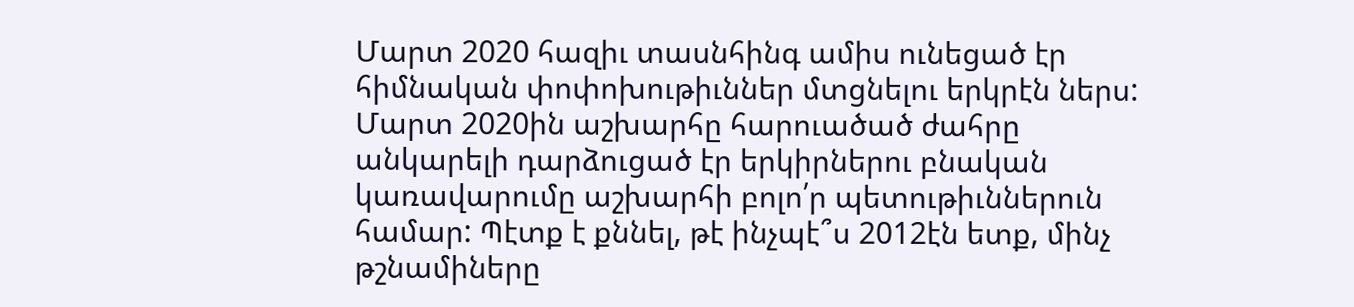Մարտ 2020 հազիւ տասնհինգ ամիս ունեցած էր հիմնական փոփոխութիւններ մտցնելու երկրէն ներս: Մարտ 2020ին աշխարհը հարուածած ժահրը անկարելի դարձուցած էր երկիրներու բնական կառավարումը աշխարհի բոլո՛ր պետութիւններուն համար: Պէտք է քննել, թէ ինչպէ՞ս 2012էն ետք, մինչ թշնամիները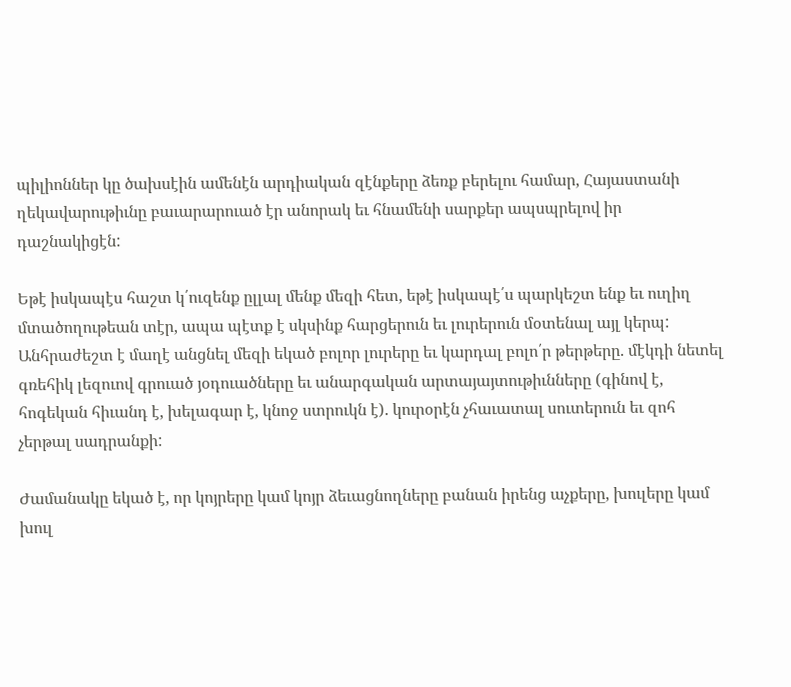պիլիոններ կը ծախսէին ամենէն արդիական զէնքերը ձեռք բերելու համար, Հայաստանի ղեկավարութիւնը բաւարարուած էր անորակ եւ հնամենի սարքեր ապսպրելով իր դաշնակիցէն:

Եթէ իսկապէս հաշտ կ՛ուզենք ըլլալ մենք մեզի հետ, եթէ իսկապէ՛ս պարկեշտ ենք եւ ուղիղ մտածողութեան տէր, ապա պէտք է սկսինք հարցերուն եւ լուրերուն մօտենալ այլ կերպ: Անհրաժեշտ է մաղէ անցնել մեզի եկած բոլոր լուրերը եւ կարդալ բոլո՛ր թերթերը. մէկդի նետել գռեհիկ լեզուով գրուած յօդուածները եւ անարգական արտայայտութիւնները (գինով է, հոգեկան հիւանդ է, խելագար է, կնոջ ստրուկն է). կուրօրէն չհաւատալ սուտերուն եւ զոհ չերթալ սադրանքի:

Ժամանակը եկած է, որ կոյրերը կամ կոյր ձեւացնողները բանան իրենց աչքերը, խուլերը կամ խուլ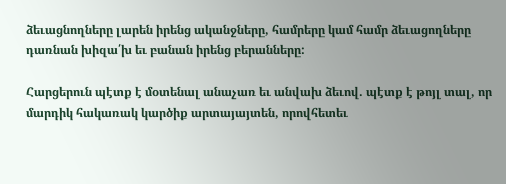ձեւացնողները լարեն իրենց ականջները, համրերը կամ համր ձեւացողները դառնան խիզա՛խ եւ բանան իրենց բերանները:

Հարցերուն պէտք է մօտենալ անաչառ եւ անվախ ձեւով. պէտք է թոյլ տալ, որ մարդիկ հակառակ կարծիք արտայայտեն, որովհետեւ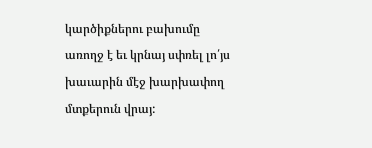կարծիքներու բախումը առողջ է եւ կրնայ սփռել լո՛յս խաւարին մէջ խարխափող մտքերուն վրայ: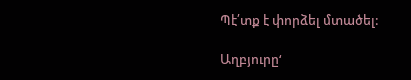Պէ՛տք է փորձել մտածել:

Աղբյուրը‘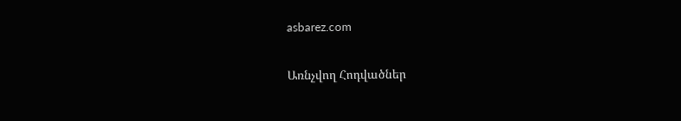asbarez.com

Առնչվող Հոդվածներ